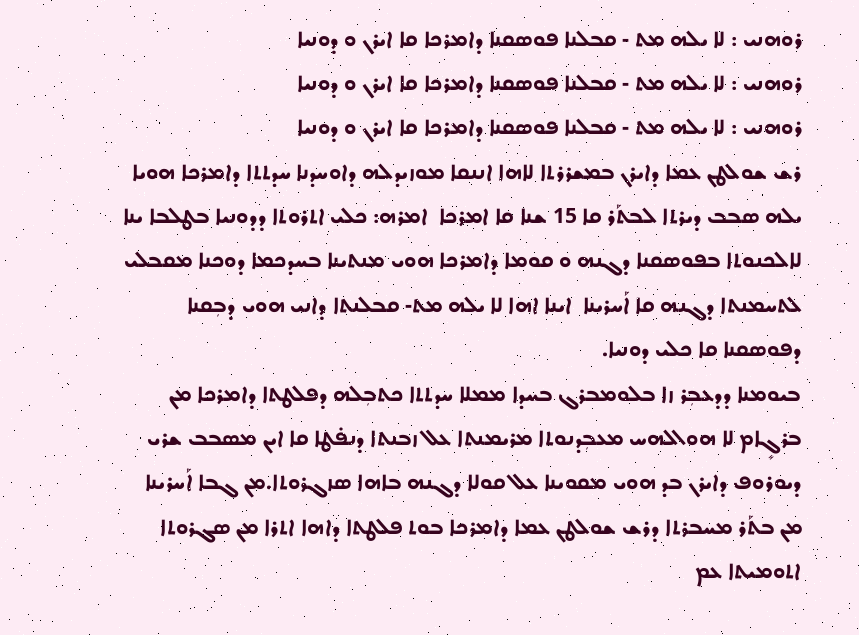ܪܘܗܢܝ : ܠܐ ܝܠܗ ܡܬ - ܩܒܠܢܐ ܦܘܣܩܢܐ ܕܐܡܪܟܐ ܩܐ ܐܝܪܢ ܘ ܕܘܢܝܐ
ܪܘܗܢܝ : ܠܐ ܝܠܗ ܡܬ - ܩܒܠܢܐ ܦܘܣܩܢܐ ܕܐܡܪܟܐ ܩܐ ܐܝܪܢ ܘ ܕܘܢܝܐ
ܪܘܗܢܝ : ܠܐ ܝܠܗ ܡܬ - ܩܒܠܢܐ ܦܘܣܩܢܐ ܕܐܡܪܟܐ ܩܐ ܐܝܪܢ ܘ ܕܘܢܝܐ
ܪܫ ܫܘܠܛܢ ܥܡܐ ܕܐܝܪܢ ܒܡܫܪܪܬܐ ܠܐܗܐ ܐܢܢܩܐ ܡܘܙܝܕܠܗ ܕܐܘܚܕܢܐ ܚܕܬܬܐ ܕܐܡܪܟܐ ܗܘܝܐ ܝܠܗ ܣܒܒ ܕܝܪܬܐ ܠܒܬܰܪ ܩܐ 15 ܫܢܐ ܩܐ ܐܡܪܟܐ  ܐܡܪܗ: ܟܠܝ ܐܬܪܘܬܐ ܕܕܘܢܝܐ ܒܛܠܒܐ ܝܢܐ ܠܐܠܟܢܘܬܐ ܒܦܘܣܩܢܐ ܕܓܢܗ ܘ ܩܘܡܐ ܕܐܡܪܟܐ ܗܘܝ ܡܢܬܝܢܐ ܒܚܕܟܡܐ ܕܘܟܢܐ ܡܩܒܠܝ ܠܬܚܡܢܬܐ ܕܓܢܗ ܩܐ ܐܰܚܪܝܢܐ  ܐܝܢܐ ܐܗܐ ܠܐ ܝܠܗ ܡܬ- ܩܒܠܢܬܐ ܕܐܢܝ ܗܘܝ ܕܒܼܩܢܐ ܕܦܘܣܩܢܐ ܩܐ ܟܠܝ ܕܘܢܝܐ.
ܒܝܘܡܢܐ ܕܕܥܒܼܪ ܙܐ ܒܠܘܡܒܪܓ ܒܚܕܐ ܡܡܠܐ ܚܕܬܬܐ ܟܬܒܼܠܗ ܕܦܠܛܬܐ ܕܐܡܪܟܐ ܡܢ ܒܪܓܻܐܡ ܠܐ ܗܘܐܠܗܚ ܡܥܒܼܕܢܘܬܐ ܡܪܝܡܢܬܐ ܥܠ ܙܒܢܬܐ ܕܢܦ̇ܛܐ ܩܐ ܐܝܢ ܡܣܒܒ ܫܪܝ ܕܝܘܪܘܦ ܕܐܝܪܢ ܒܕ ܗܘܝ ܡܩܘܝܢܐ ܥܠ ܩܘܠܐ ܕܓܢܗ ܒܐܗܐ ܣܙܓܪܘܬܐ.ܡܢ ܓܒܐ ܐܰܚܪܝܢܐ  ܡܢ ܒܬܰܪ ܡܚܒܪܬܐ ܕܪܫ ܫܘܠܛܢ ܥܡܐ ܕܐܡܪܟܐ ܒܘܬ ܦܠܛܬܐ ܕܐܗܐ ܐܬܪܐ ܡܢ ܣܓܪܘܬܐ ܐܬܘܡܝܬܐ ܥܡ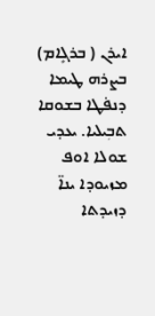ܐܝܪܢ ( ܒܪܓܻܐܡ) ܒܨܪܗ ܛܝܡܐ ܕܢܦ̇ܛܐ ܒܫܘܩܐ ܬܒܼܝܠܝܐ. ܝܥܕܝ ܫܘܠܐ ܐܘܦ ܡܙܝܘܕܐ ܝܢܐ̈ ܕܙܝܕܬܐ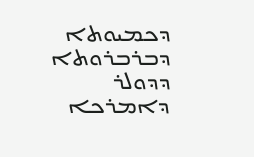ܕܟܡܝܘܬܐ ܕܒܪܒܪܘܬܐ ܕܕܘܠܪ ܕܐܡܪܟܐ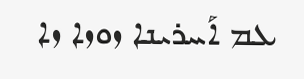ܥܡ ܐܰܚܪܝܢܐ ܙܘܙܐ ܙܐ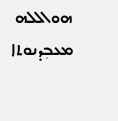ܗܘܐܠܠܗ ܡܥܒܼܕܢܘܬܐ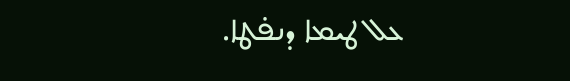ܥܠ ܛܝܡܐ ܕܢܦ̇ܛܐ.